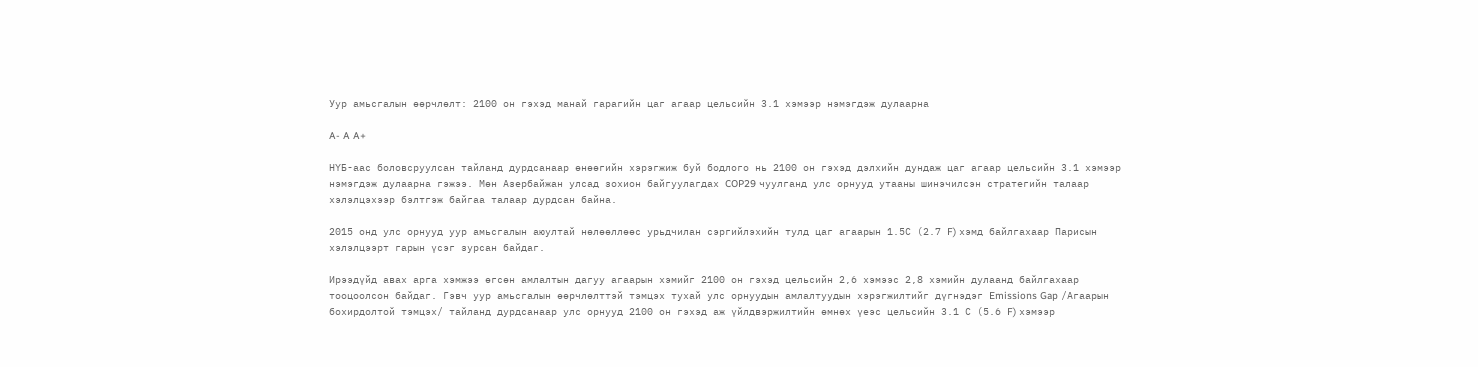Уур амьсгалын өөрчлөлт: 2100 он гэхэд манай гарагийн цаг агаар цельсийн 3.1 хэмээр нэмэгдэж дулаарна

A- A A+

НҮБ-аас боловсруулсан тайланд дурдсанаар өнөөгийн хэрэгжиж буй бодлого нь 2100 он гэхэд дэлхийн дундаж цаг агаар цельсийн 3.1 хэмээр нэмэгдэж дулаарна гэжээ. Мөн Азербайжан улсад зохион байгуулагдах COP29 чуулганд улс орнууд утааны шинэчилсэн стратегийн талаар хэлэлцэхээр бэлтгэж байгаа талаар дурдсан байна.

2015 онд улс орнууд уур амьсгалын аюултай нөлөөллөөс урьдчилан сэргийлэхийн тулд цаг агаарын 1.5С (2.7 F) хэмд байлгахаар Парисын хэлэлцээрт гарын үсэг зурсан байдаг.

Ирээдүйд авах арга хэмжээ өгсөн амлалтын дагуу агаарын хэмийг 2100 он гэхэд цельсийн 2,6 хэмээс 2,8 хэмийн дулаанд байлгахаар тооцоолсон байдаг. Гэвч уур амьсгалын өөрчлөлттэй тэмцэх тухай улс орнуудын амлалтуудын хэрэгжилтийг дүгнэдэг Emissions Gap /Агаарын бохирдолтой тэмцэх/ тайланд дурдсанаар улс орнууд 2100 он гэхэд аж үйлдвэржилтийн өмнөх үеэс цельсийн 3.1 С (5.6 F) хэмээр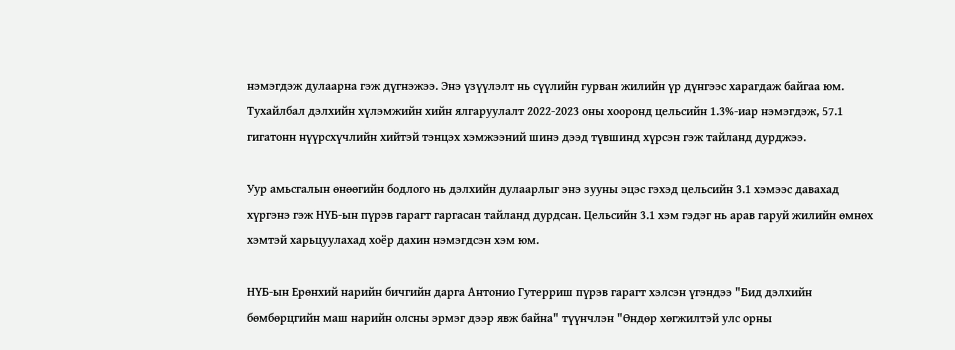нэмэгдэж дулаарна гэж дүгнэжээ. Энэ үзүүлэлт нь сүүлийн гурван жилийн үр дүнгээс харагдаж байгаа юм. Тухайлбал дэлхийн хүлэмжийн хийн ялгаруулалт 2022-2023 оны хооронд цельсийн 1.3%-иар нэмэгдэж, 57.1 гигатонн нүүрсхүчлийн хийтэй тэнцэх хэмжээний шинэ дээд түвшинд хүрсэн гэж тайланд дурджээ.

Уур амьсгалын өнөөгийн бодлого нь дэлхийн дулаарлыг энэ зууны эцэс гэхэд цельсийн 3.1 хэмээс давахад хүргэнэ гэж НҮБ-ын пүрэв гарагт гаргасан тайланд дурдсан. Цельсийн 3.1 хэм гэдэг нь арав гаруй жилийн өмнөх хэмтэй харьцуулахад хоёр дахин нэмэгдсэн хэм юм.

НҮБ-ын Ерөнхий нарийн бичгийн дарга Антонио Гутерриш пүрэв гарагт хэлсэн үгэндээ "Бид дэлхийн бөмбөрцгийн маш нарийн олсны эрмэг дээр явж байна" түүнчлэн "Өндөр хөгжилтэй улс орны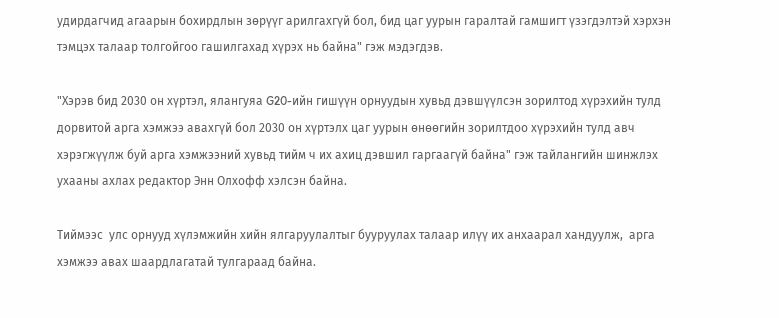удирдагчид агаарын бохирдлын зөрүүг арилгахгүй бол, бид цаг уурын гаралтай гамшигт үзэгдэлтэй хэрхэн тэмцэх талаар толгойгоо гашилгахад хүрэх нь байна" гэж мэдэгдэв.

"Хэрэв бид 2030 он хүртэл, ялангуяа G20-ийн гишүүн орнуудын хувьд дэвшүүлсэн зорилтод хүрэхийн тулд дорвитой арга хэмжээ авахгүй бол 2030 он хүртэлх цаг уурын өнөөгийн зорилтдоо хүрэхийн тулд авч хэрэгжүүлж буй арга хэмжээний хувьд тийм ч их ахиц дэвшил гаргаагүй байна" гэж тайлангийн шинжлэх ухааны ахлах редактор Энн Олхофф хэлсэн байна.

Тиймээс  улс орнууд хүлэмжийн хийн ялгаруулалтыг бууруулах талаар илүү их анхаарал хандуулж,  арга хэмжээ авах шаардлагатай тулгараад байна.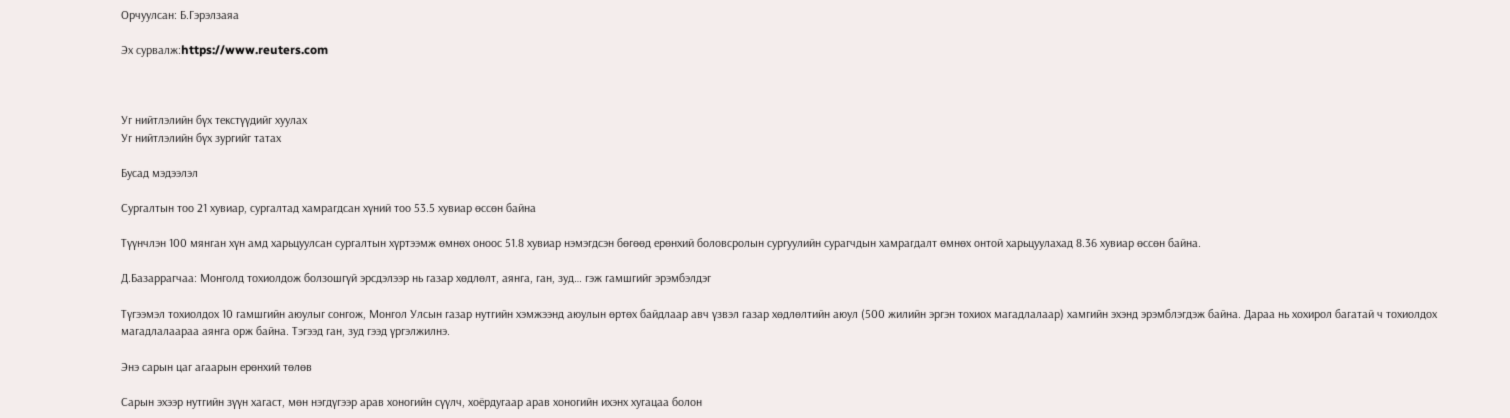Орчуулсан: Б.Гэрэлзаяа

Эх сурвалж:https://www.reuters.com



Уг нийтлэлийн бүх текстүүдийг хуулах
Уг нийтлэлийн бүх зургийг татах

Бусад мэдээлэл

Сургалтын тоо 21 хувиар, сургалтад хамрагдсан хүний тоо 53.5 хувиар өссөн байна

Түүнчлэн 100 мянган хүн амд харьцуулсан сургалтын хүртээмж өмнөх оноос 51.8 хувиар нэмэгдсэн бөгөөд ерөнхий боловсролын сургуулийн сурагчдын хамрагдалт өмнөх онтой харьцуулахад 8.36 хувиар өссөн байна.

Д.Базаррагчаа: Монголд тохиолдож болзошгүй эрсдэлээр нь газар хөдлөлт, аянга, ган, зуд… гэж гамшгийг эрэмбэлдэг

Түгээмэл тохиолдох 10 гамшгийн аюулыг сонгож, Монгол Улсын газар нутгийн хэмжээнд аюулын өртөх байдлаар авч үзвэл газар хөдлөлтийн аюул (500 жилийн эргэн тохиох магадлалаар) хамгийн эхэнд эрэмблэгдэж байна. Дараа нь хохирол багатай ч тохиолдох магадлалаараа аянга орж байна. Тэгээд ган, зуд гээд үргэлжилнэ.

Энэ сарын цаг агаарын ерөнхий төлөв

Сарын эхээр нутгийн зүүн хагаст, мөн нэгдүгээр арав хоногийн сүүлч, хоёрдугаар арав хоногийн ихэнх хугацаа болон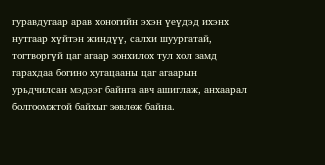гуравдугаар арав хоногийн эхэн үеүдэд ихэнх нутгаар хүйтэн жиндүү, салхи шуургатай, тогтворгүй цаг агаар зонхилох тул хол замд гарахдаа богино хугацааны цаг агаарын урьдчилсан мэдээг байнга авч ашиглаж, анхаарал болгоомжтой байхыг зөвлөж байна.